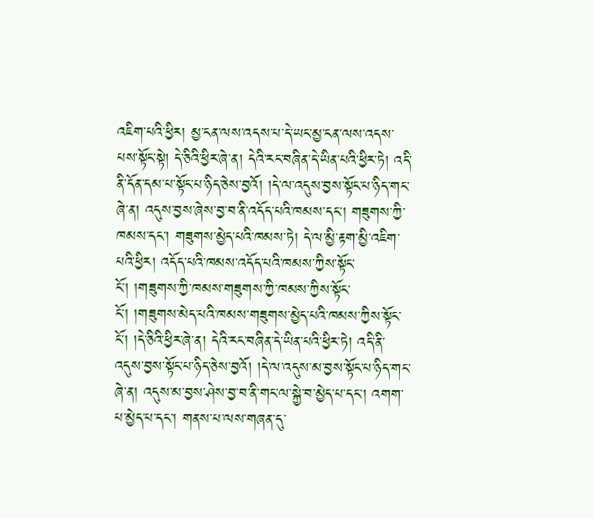འཇིག་པའི་ཕྱིར། མྱ་ངན་ལས་འདས་པ་དེ་ཡང་མྱ་ངན་ལས་འདས་པས་སྟོང་སྟེ། དེ་ཅིའི་ཕྱིར་ཞེ་ན། དེའི་རང་བཞིན་དེ་ཡིན་པའི་ཕྱིར་ཏེ། འདི་ནི་དོན་དམ་པ་སྟོང་པ་ཉིད་ཅེས་བྱའོ། །དེ་ལ་འདུས་བྱས་སྟོང་པ་ཉིད་གང་ཞེ་ན། འདུས་བྱས་ཞེས་བྱ་བ་ནི་འདོད་པའི་ཁམས་དང་། གཟུགས་ཀྱི་ཁམས་དང་། གཟུགས་མྱེད་པའི་ཁམས་ཏེ། དེ་ལ་མྱི་རྟག་མྱི་འཇིག་པའི་ཕྱིར། འདོད་པའི་ཁམས་འདོད་པའི་ཁམས་ཀྱིས་སྟོང་ངོ་། །གཟུགས་ཀྱི་ཁམས་གཟུགས་ཀྱི་ཁམས་ཀྱིས་སྟོང་ངོ་། །གཟུགས་མེད་པའི་ཁམས་གཟུགས་མྱེད་པའི་ཁམས་ཀྱིས་སྟོང་ངོ་། །དེ་ཅིའི་ཕྱིར་ཞེ་ན། དེའི་རང་བཞིན་དེ་ཡིན་པའི་ཕྱིར་ཏེ། འདི་ནི་འདུས་བྱས་སྟོང་པ་ཉིད་ཅེས་བྱའོ། །དེ་ལ་འདུས་མ་བྱས་སྟོང་པ་ཉིད་གང་ཞེ་ན། འདུས་མ་བྱས་ཤེས་བྱ་བ་ནི་གང་ལ་སྐྱེ་བ་མྱེད་པ་དང་། འགག་པ་མྱེད་པ་དང་། གནས་པ་ལས་གཞན་དུ་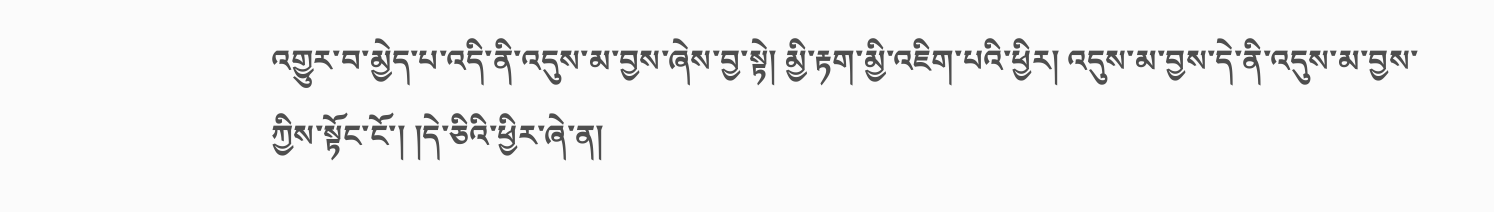འགྱུར་བ་མྱེད་པ་འདི་ནི་འདུས་མ་བྱས་ཞེས་བྱ་སྟེ། མྱི་རྟག་མྱི་འཇིག་པའི་ཕྱིར། འདུས་མ་བྱས་དེ་ནི་འདུས་མ་བྱས་ཀྱིས་སྟོང་ངོ་། །དེ་ཅིའི་ཕྱིར་ཞེ་ན།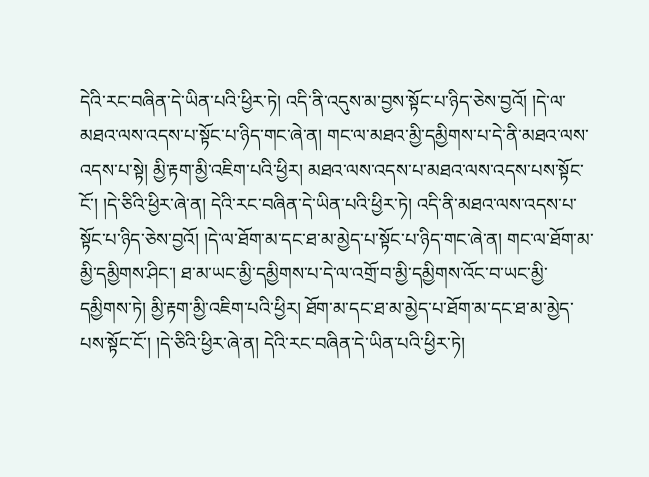དེའི་རང་བཞིན་དེ་ཡིན་པའི་ཕྱིར་ཏེ། འདི་ནི་འདུས་མ་བྱས་སྟོང་པ་ཉིད་ཅེས་བྱའོ། །དེ་ལ་མཐའ་ལས་འདས་པ་སྟོང་པ་ཉིད་གང་ཞེ་ན། གང་ལ་མཐའ་མྱི་དམྱིགས་པ་དེ་ནི་མཐའ་ལས་འདས་པ་སྟེ། མྱི་རྟག་མྱི་འཇིག་པའི་ཕྱིར། མཐའ་ལས་འདས་པ་མཐའ་ལས་འདས་པས་སྟོང་ངོ་། །དེ་ཅིའི་ཕྱིར་ཞེ་ན། དེའི་རང་བཞིན་དེ་ཡིན་པའི་ཕྱིར་ཏེ། འདི་ནི་མཐའ་ལས་འདས་པ་སྟོང་པ་ཉིད་ཅེས་བྱའོ། །དེ་ལ་ཐོག་མ་དང་ཐ་མ་མྱེད་པ་སྟོང་པ་ཉིད་གང་ཞེ་ན། གང་ལ་ཐོག་མ་མྱི་དམྱིགས་ཤིང་། ཐ་མ་ཡང་མྱི་དམྱིགས་པ་དེ་ལ་འགྲོ་བ་མྱི་དམྱིགས་འོང་བ་ཡང་མྱི་དམྱིགས་ཏེ། མྱི་རྟག་མྱི་འཇིག་པའི་ཕྱིར། ཐོག་མ་དང་ཐ་མ་མྱེད་པ་ཐོག་མ་དང་ཐ་མ་མྱེད་པས་སྟོང་ངོ་། །དེ་ཅིའི་ཕྱིར་ཞེ་ན། དེའི་རང་བཞིན་དེ་ཡིན་པའི་ཕྱིར་ཏེ།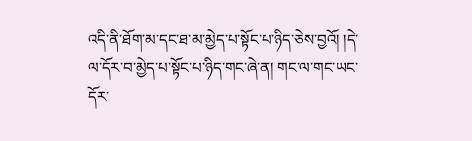འདི་ནི་ཐོག་མ་དང་ཐ་མ་མྱེད་པ་སྟོང་པ་ཉིད་ཅེས་བྱའོ། །དེ་ལ་དོར་བ་མྱེད་པ་སྟོང་པ་ཉིད་གང་ཞེ་ན། གང་ལ་གང་ཡང་དོར་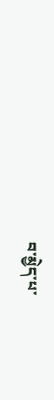བ་མྱེད་པ་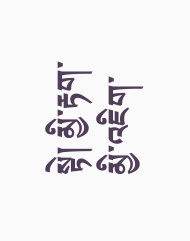སྟེ། མྱི་རྟག་མྱི་འཇིག་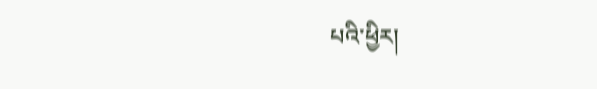པའི་ཕྱིར།